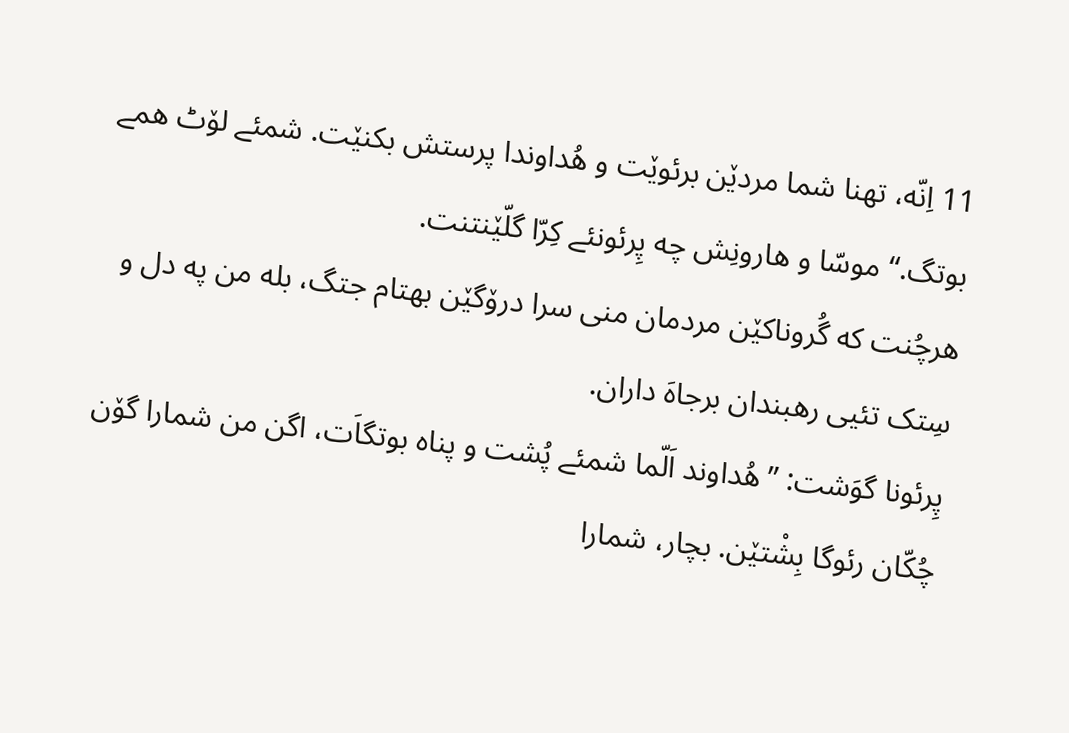11 اِنّه، تهنا شما مردێن برئوێت و هُداوندا پرستش بکنێت. شمئے لۆٹ همے بوتگ.“ موسّا و هارونِش چه پِرئونئے کِرّا گلّێنتنت.
هرچُنت که گُروناکێن مردمان منی سرا درۆگێن بهتام جتگ، بله من په دل و سِتک تئیی رهبندان برجاهَ داران.
پِرئونا گوَشت: ”هُداوند اَلّما شمئے پُشت و پناه بوتگاَت، اگن من شمارا گۆن چُکّان رئوگا بِشْتێن. بچار، شمارا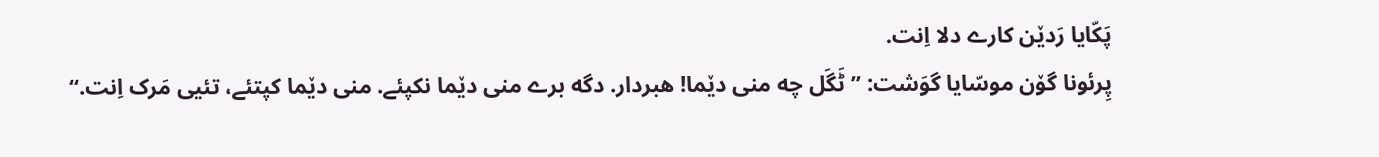پَکّایا رَدێن کارے دلا اِنت.
پِرئونا گۆن موسّایا گوَشت: ”ٹَگَل چه منی دێما! هبردار. دگه برے منی دێما نکپئے. منی دێما کپتئے، تئیی مَرک اِنت.“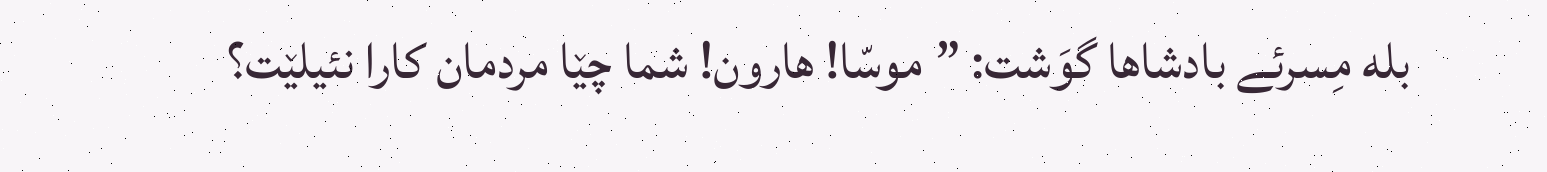بله مِسرئے بادشاها گوَشت: ”موسّا! هارون! شما چێا مردمان کارا نئیلێت؟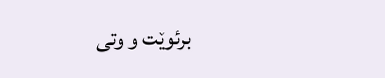برئوێت و وتی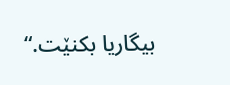بیگاریا بکنێت.“